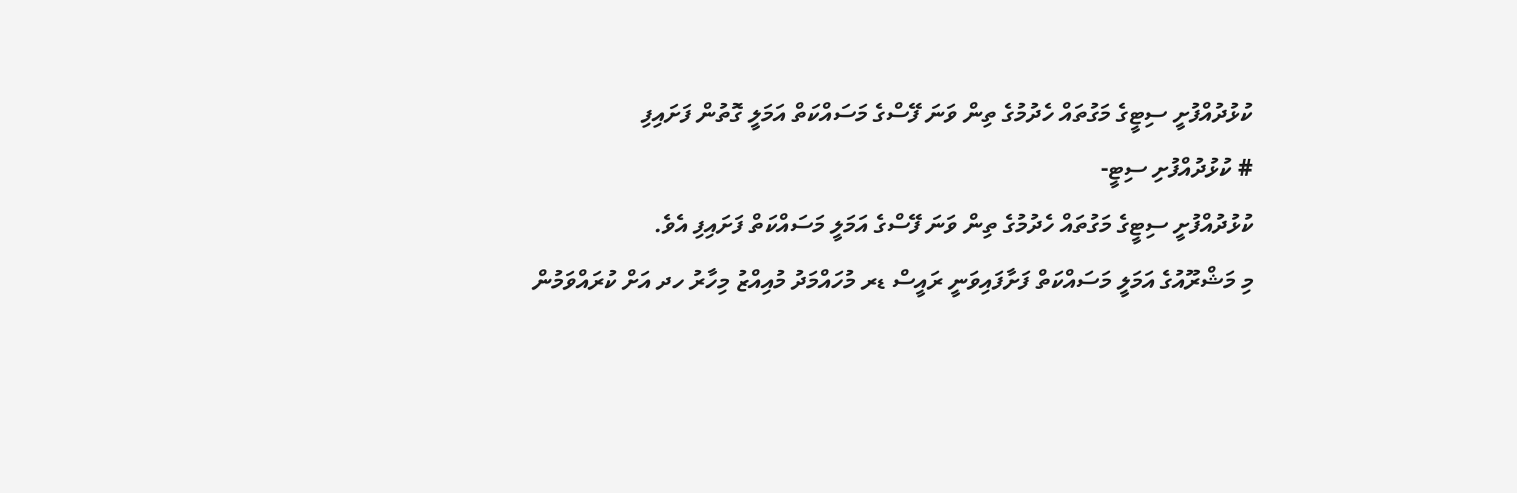ކުޅުދުއްފުށީ ސިޓީގެ މަގުތައް ހެދުމުގެ ތިން ވަނަ ފޭސްގެ މަސައްކަތް އަމަލީ ގޮތުން ފަށައިފި
# ކުޅުދުއްފުށި ސިޓީ-
ކުޅުދުއްފުށީ ސިޓީގެ މަގުތައް ހެދުމުގެ ތިން ވަނަ ފޭސްގެ އަމަލީ މަސައްކަތް ފަށައިފި އެވެ.
މި މަޝްރޫއުގެ އަމަލީ މަސައްކަތް ފަށާފައިވަނީ ރައީސް ޑރ މުހައްމަދު މުއިއްޒު މިހާރު ހދ އަށް ކުރައްވަމުން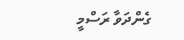ގެންދަވާ ރަސްމީ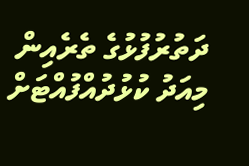ދަތުރުފުޅުގެ ތެރެއިން މިއަދު ކުޅުދުއްފުއްޓަށް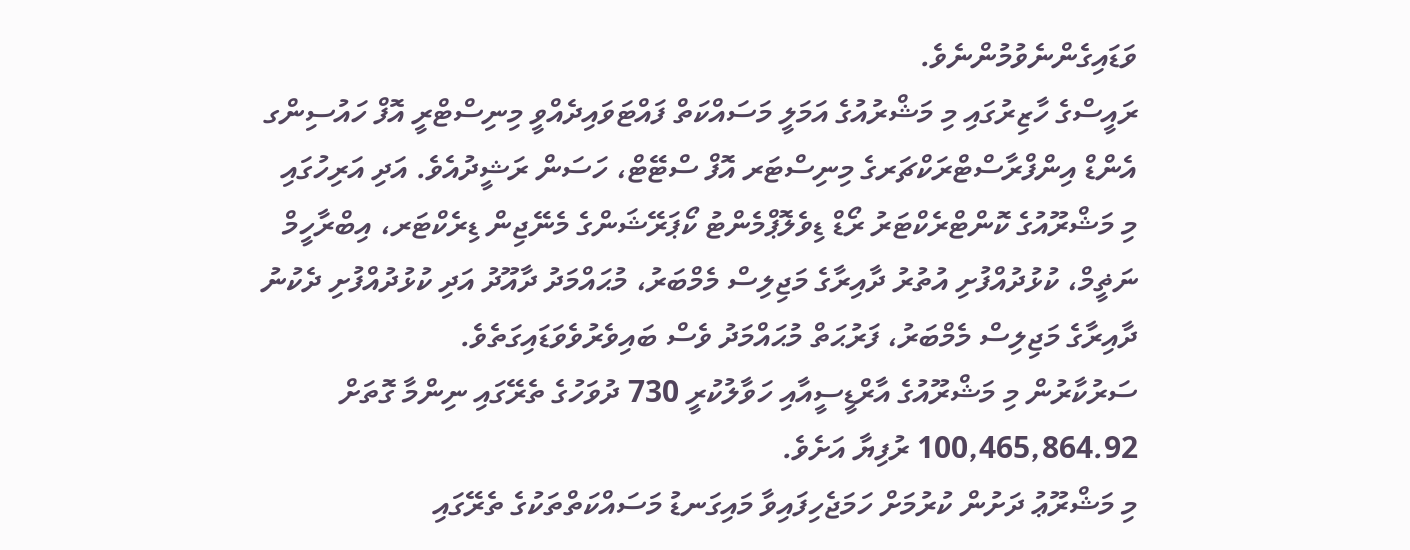ވަޑައިގެންނެވުމުންނެވެ.
ރައީސްގެ ހާޒިރުގައި މި މަޝްރުއުގެ އަމަލީ މަސައްކަތް ފައްޓަވައިދެއްވީ މިނިސްޓްރީ އޮފް ހައުސިންގ އެންޑް އިންފްރާސްޓްރަކްޗަރގެ މިނިސްޓަރ އޮފް ސްޓޭޓް، ހަސަން ރަޝީދުއެވެ. އަދި އަރިހުގައި މި މަޝްރޫއުގެ ކޮންޓްރެކްޓަރު ރޯޑް ޑިވެލޮޕްމެންޓު ކޯޕަރޭޝަންގެ މެނޭޖިން ޑިރެކްޓަރ، އިބްރާހީމް ނަޡީމް، ކުޅުދުއްފުށި އުތުރު ދާއިރާގެ މަޖިލިސް މެމްބަރު، މުޙައްމަދު ދާއޫދު އަދި ކުޅުދުއްފުށި ދެކުނު ދާއިރާގެ މަޖިލިސް މެމްބަރު، ފަރުޙަތް މުޙައްމަދު ވެސް ބައިވެރުވެވަޑައިގަތެވެ.
ސަރުކާރުން މި މަޝްރޫއުގެ އާރްޑީސީއާއި ހަވާލުކުރީ 730 ދުވަހުގެ ތެރޭގައި ނިންމާ ގޮތަށް 100,465,864.92 ރުފިޔާ އަށެވެ.
މި މަޝްރޫޢު ދަށުން ކުރުމަށް ހަމަޖެހިފައިވާ މައިގަނޑު މަސައްކަތްތަކުގެ ތެރޭގައި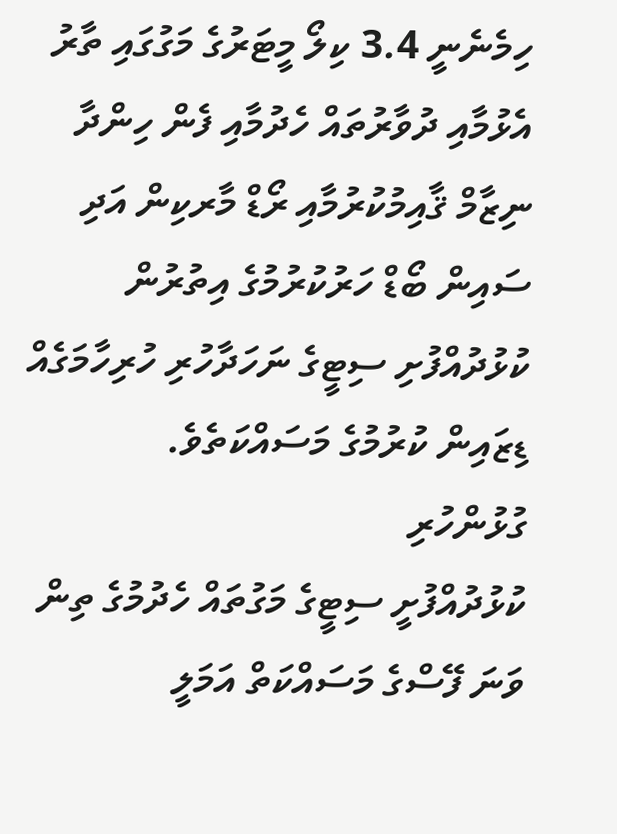ހިމެނެނީ 3.4 ކިލޯ މީޓަރުގެ މަގުގައި ތާރު އެޅުމާއި ދުވާރުތައް ހެދުމާއި ފެން ހިންދާ ނިޒާމް ޤާއިމުކުރުމާއި ރޯޑް މާރކިން އަދި ސައިން ބޯޑް ހަރުކުރުމުގެ އިތުރުން ކުޅުދުއްފުށި ސިޓީގެ ނަހަދާހުރި ހުރިހާމަގެއް ޑިޒައިން ކުރުމުގެ މަސައްކަތެވެ.
ގުޅުންހުރި
ކުޅުދުއްފުށީ ސިޓީގެ މަގުތައް ހެދުމުގެ ތިން ވަނަ ފޭސްގެ މަސައްކަތް އަމަލީ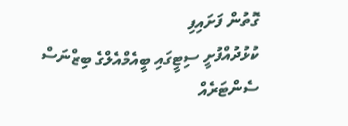ގޮތުން ފަށައިފި
ކުޅުދުއްފުށީ ސިޓީގައި ބީއެމްއެލްގެ ބިޒްނަސް ސެންޓަރެއް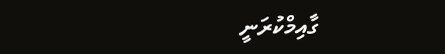ގާއިމްކުރަނީ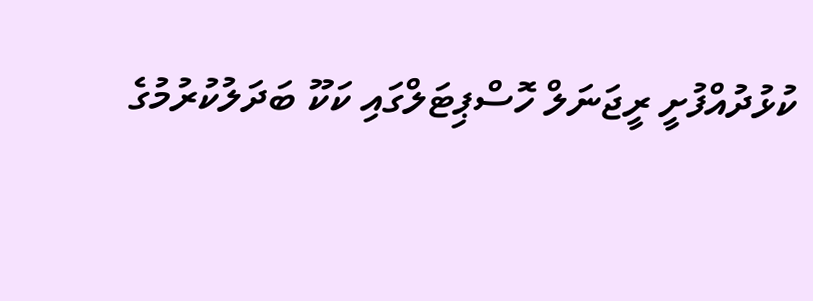ކުޅުދުއްފުށީ ރީޖަނަލް ހޮސްޕިޓަލްގައި ކަކޫ ބަދަލުކުރުމުގެ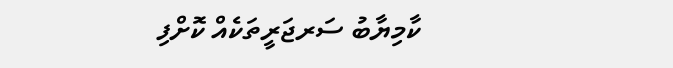ކާމިޔާބު ސަރޖަރީތަކެއް ކޮށްފި